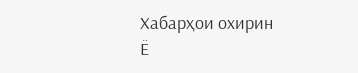Хабарҳои охирин
Ё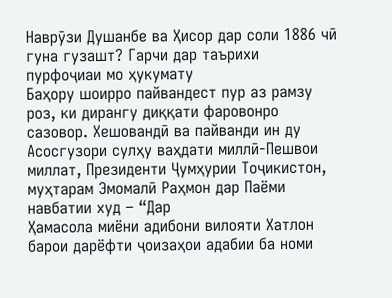Наврӯзи Душанбе ва Ҳисор дар соли 1886 чӣ гуна гузашт? Гарчи дар таърихи пурфоҷиаи мо ҳукумату
Баҳору шоирро пайвандест пур аз рамзу роз, ки дирангу диққати фаровонро сазовор. Хешовандӣ ва пайванди ин ду
Асосгузори сулҳу ваҳдати миллӣ-Пешвои миллат, Президенти Ҷумҳурии Тоҷикистон, муҳтарам Эмомалӣ Раҳмон дар Паёми навбатии худ – “Дар
Ҳамасола миёни адибони вилояти Хатлон барои дарёфти ҷоизаҳои адабии ба номи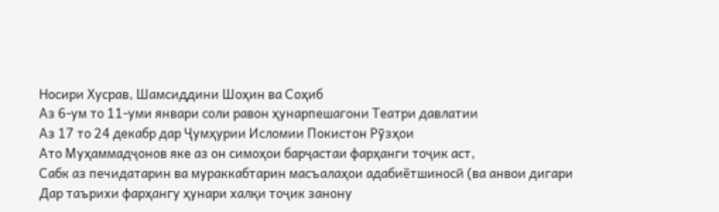Носири Хусрав, Шамсиддини Шоҳин ва Соҳиб
Аз 6-ум то 11-уми январи соли равон ҳунарпешагони Театри давлатии
Аз 17 то 24 декабр дар Ҷумҳурии Исломии Покистон Рӯзҳои
Ато Муҳаммадҷонов яке аз он симоҳои барҷастаи фарҳанги тоҷик аст,
Сабк аз печидатарин ва мураккабтарин масъалаҳои адабиётшиносӣ (ва анвои дигари
Дар таърихи фарҳангу ҳунари халқи тоҷик занону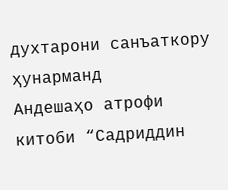духтарони санъаткору ҳунарманд
Андешаҳо атрофи китоби “Садриддин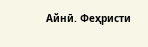Айнӣ. Феҳристи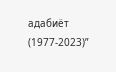адабиёт (1977-2023)”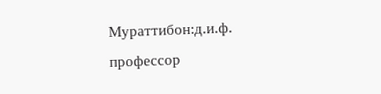Мураттибон:д.и.ф. профессор